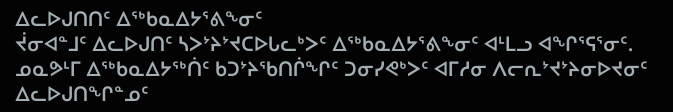ᐃᓚᐅᒍᑎᑎᑦ ᐃᖅᑲᓇᐃᔭᕐᕕᖕᓂᑦ
ᔫᓂᐊᓐᒧᑦ ᐃᓚᐅᒍᑎᑦ ᓴᐳᔾᔨᔾᔪᑕᐅᒐᓚᒃᐳᑦ ᐃᖅᑲᓇᐃᔭᕐᕕᖕᓂᑦ ᐊᒻᒪᓗ ᐊᖏᕐᕋᕐᓂᑦ.
ᓄᓇᕗᒻᒥ ᐃᖅᑲᓇᐃᔭᖅᑏᑦ ᑲᑐᔾᔨᖃᑎᒌᖏᑦ ᑐᓂᓯᕙᒃᐳᑦ ᐊᒥᓱᓂ ᐱᓕᕆᔾᔪᔾᔨᓂᐅᔪᓂᑦ ᐃᓚᐅᒍᑎᖏᓐᓄᑦ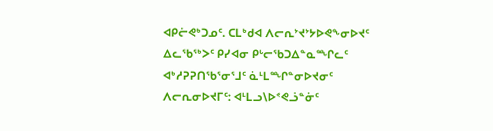ᐊᑭᓖᕙᒃᑐᓄᑦ. ᑕᒪᒃᑯᐊ ᐱᓕᕆᔾᔪᔾᔭᐅᕙᖕᓂᐅᔪᑦ ᐃᓚᖃᖅᐳᑦ ᑭᓯᐊᓂ ᑭᒡᓕᖃᑐᐃᓐᓇᙱᓚᑦ ᐊᒃᓱᕈᕈᑎᖃᕐᓂᕐᒧᑦ ᓈᒻᒪᙱᓐᓂᐅᔪᓂᑦ ᐱᓕᕆᓂᐅᔪᒥᑦ: ᐊᒻᒪᓗ\ᐅᕝᕙᓘᓐᓃᑦ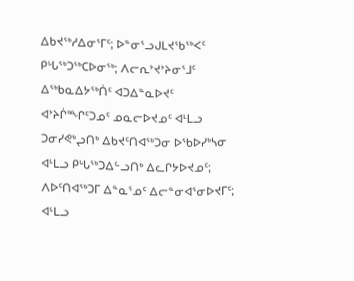ᐃᑲᔪᖅᓱᐃᓂᕐᒥᑦ; ᐅᓐᓂᕐᓗᒍᒪᔪᖃᖅᐸᑦ ᑭᒡᒐᖅᑐᖅᑕᐅᓂᖅ; ᐱᓕᕆᔾᔪᔾᔨᓂᕐᒧᑦ ᐃᖅᑲᓇᐃᔭᖅᑏᑦ ᐊᑐᐃᓐᓇᐅᔪᑦ ᐊᔾᔨᒌᙱᑦᑐᓄᑦ ᓄᓇᓕᐅᔪᓄᑦ ᐊᒻᒪᓗ ᑐᓂᓯᕙᒃᖢᑎᒃ ᐃᑲᔪᑦᑎᐊᖅᑐᓂ ᐅᖃᐅᓯᒃᓴᓂ ᐊᒻᒪᓗ ᑭᒡᒐᖅᑐᐃᓪᓗᑎᒃ ᐃᓚᒋᔭᐅᔪᓄᑦ; ᐱᐅᑦᑎᐊᖅᑐᒥ ᐃᓐᓇᕐᓄᑦ ᐃᓕᓐᓂᐊᕐᓂᐅᔪᒥᑦ; ᐊᒻᒪᓗ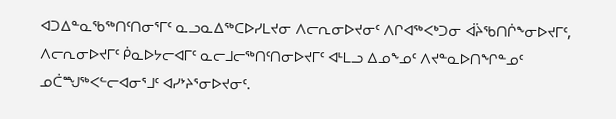ᐊᑐᐃᓐᓇᖃᖅᑎᑦᑎᓂᕐᒥᑦ ᓇᓗᓇᐃᖅᑕᐅᓯᒪᔪᓂ ᐱᓕᕆᓂᐅᔪᓂᑦ ᐱᒋᐊᖅᐸᒃᑐᓂ ᐋᔩᖃᑎᒌᖕᓂᐅᔪᒥᑦ, ᐱᓕᕆᓂᐅᔪᒥᑦ ᑮᓇᐅᔭᓕᐊᒥᑦ ᓇᓕᒧᓕᖅᑎᑦᑎᓂᐅᔪᒥᑦ ᐊᒻᒪᓗ ᐃᓄᖕᓄᑦ ᐱᔪᓐᓇᐅᑎᖏᓐᓄᑦ ᓄᑖᙳᖅᐸᓪᓕᐊᓂᕐᒧᑦ ᐊᓯᔾᔨᕐᓂᐅᔪᓂᑦ.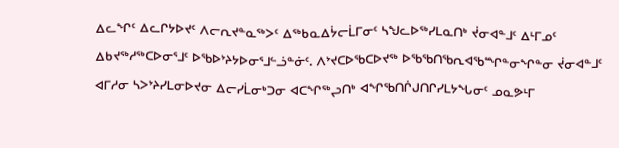ᐃᓚᖏᑦ ᐃᓚᒋᔭᐅᔪᑦ ᐱᓕᕆᔪᓐᓇᖅᐳᑦ ᐃᖅᑲᓇᐃᔮᓕᒫᒥᓂᑦ ᓴᖑᓚᐅᖅᓯᒪᓇᑎᒃ ᔫᓂᐊᓐᒧᑦ ᐃᒻᒥᓄᑦ ᐃᑲᔪᖅᓱᖅᑕᐅᓂᕐᒧᑦ ᐅᖃᐅᔾᔨᔭᐅᓂᕐᒧᓪᓘᓐᓃᑦ. ᐱᔾᔪᑕᐅᖃᑕᐅᔪᖅ ᐅᖃᖃᑎᖃᕆᐊᖃᙱᓐᓂᖏᓐᓂ ᔫᓂᐊᓐᒧᑦ ᐊᒥᓱᓂ ᓴᐳᔾᔨᓯᒪᓂᐅᔪᓂ ᐃᓕᓯᒫᓂᒃᑐᓂ ᐊᑕᖏᖅᖢᑎᒃ ᐊᖏᖃᑎᒌᒍᑎᒋᓯᒪᔭᖓᓂᑦ ᓄᓇᕗᒻᒥ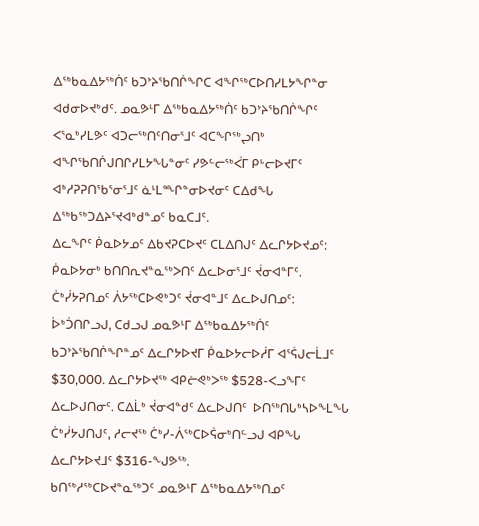ᐃᖅᑲᓇᐃᔭᖅᑏᑦ ᑲᑐᔾᔨᖃᑎᒌᖏᑕ ᐊᖏᖅᑕᐅᑎᓯᒪᔭᖏᓐᓂ ᐊᑯᓂᐅᔪᒃᑯᑦ. ᓄᓇᕗᒻᒥ ᐃᖅᑲᓇᐃᔭᖅᑏᑦ ᑲᑐᔾᔨᖃᑎᒌᖏᑦ ᐸᕐᓇᒃᓯᒪᕗᑦ ᐊᑐᓕᖅᑎᑦᑎᓂᕐᒧᑦ ᐊᑕᖏᖅᖢᑎᒃ ᐊᖏᖃᑎᒌᒍᑎᒋᓯᒪᔭᖓᓐᓂᑦ ᓯᕗᓪᓕᖅᐹᒥ ᑭᒡᓕᐅᔪᒥᑦ ᐊᒃᓱᕈᕈᑎᖃᕐᓂᕐᒧᑦ ᓈᒻᒪᙱᓐᓂᐅᔪᓂᑦ ᑕᐃᑯᖓ ᐃᖅᑲᖅᑐᐃᔨᕐᔪᐊᒃᑯᓐᓄᑦ ᑲᓇᑕᒧᑦ.
ᐃᓚᖏᑦ ᑮᓇᐅᔭᓄᑦ ᐃᑲᔪᕈᑕᐅᔪᑦ ᑕᒪᐃᑎᒍᑦ ᐃᓚᒋᔭᐅᔪᓄᑦ: ᑮᓇᐅᔭᓂᒃ ᑲᑎᑎᕆᔪᓐᓇᖅᐳᑎᑦ ᐃᓚᐅᓂᕐᒧᑦ ᔫᓂᐊᓐᒥᑦ.
ᑖᒃᓰᔭᕈᑎᓄᑦ ᐲᔭᖅᑕᐅᕙᒃᑐᑦ ᔫᓂᐊᓐᒧᑦ ᐃᓚᐅᒍᑎᓄᑦ: ᐆᒃᑑᑎᒋᓗᒍ, ᑕᑯᓗᒍ ᓄᓇᕗᒻᒥ ᐃᖅᑲᓇᐃᔭᖅᑏᑦ ᑲᑐᔾᔨᖃᑎᒌᖏᓐᓄᑦ ᐃᓚᒋᔭᐅᔪᒥ ᑮᓇᐅᔭᓕᐅᓲᒥ ᐊᕐᕌᒍᓕᒫᒧᑦ $30,000. ᐃᓚᒋᔭᐅᔪᖅ ᐊᑭᓖᕙᒃᐳᖅ $528-ᐸᓗᖕᒥᑦ ᐃᓚᐅᒍᑎᓂᑦ. ᑕᐃᒫᒃ ᔫᓂᐊᓐᑯᑦ ᐃᓚᐅᒍᑎᑦ  ᐅᑎᖅᑎᒐᒃᓴᐅᖕᒪᖓ ᑖᒃᓰᔭᒍᑎᒍᑦ, ᓱᓕᔪᖅ ᑖᒃᓯ-ᐲᖅᑕᐅᕌᓂᒃᑎᓪᓗᒍ ᐊᑭᖓ ᐃᓚᒋᔭᐅᔪᒧᑦ $316-ᖑᕗᖅ.
ᑲᑎᖅᓱᖅᑕᐅᔪᓐᓇᖅᑐᑦ ᓄᓇᕗᒻᒥ ᐃᖅᑲᓇᐃᔭᖅᑎᓄᑦ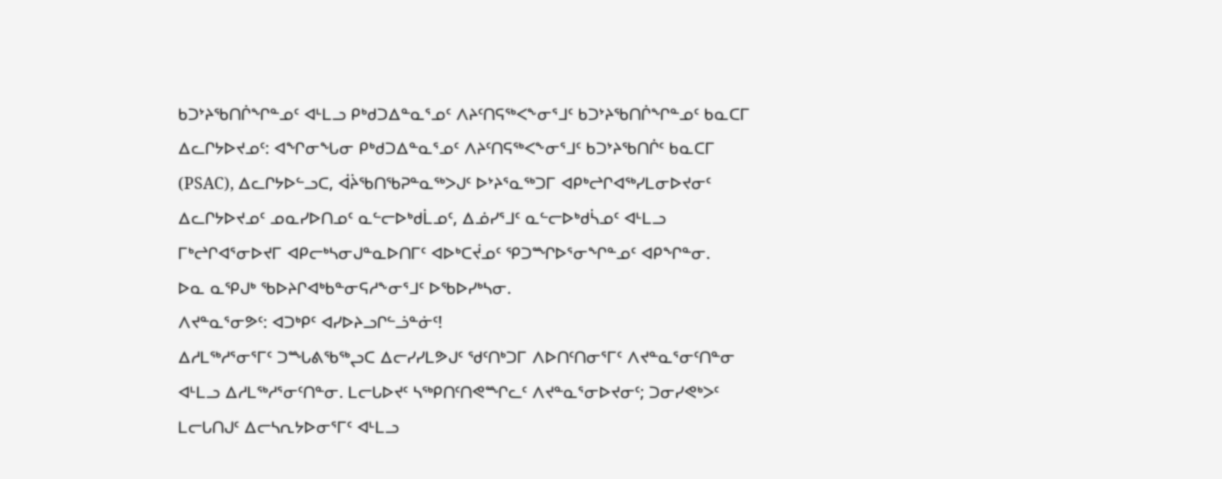ᑲᑐᔾᔨᖃᑎᒌᖏᓐᓄᑦ ᐊᒻᒪᓗ ᑭᒃᑯᑐᐃᓐᓇᕐᓄᑦ ᐱᔨᑦᑎᕋᖅᐸᖕᓂᕐᒧᑦ ᑲᑐᔾᔨᖃᑎᒌᖏᓐᓄᑦ ᑲᓇᑕᒥ ᐃᓚᒋᔭᐅᔪᓄᑦ: ᐊᖏᓂᖓᓂ ᑭᒃᑯᑐᐃᓐᓇᕐᓄᑦ ᐱᔨᑦᑎᕋᖅᐸᖕᓂᕐᒧᑦ ᑲᑐᔾᔨᖃᑎᒌᑦ ᑲᓇᑕᒥ (PSAC), ᐃᓚᒋᔭᐅᓪᓗᑕ, ᐋᔩᖃᑎᖃᕈᓐᓇᖅᐳᒍᑦ ᐅᔾᔨᕐᓇᖅᑐᒥ ᐊᑭᒃᖠᒋᐊᖅᓯᒪᓂᐅᔪᓂᑦ ᐃᓚᒋᔭᐅᔪᓄᑦ ᓄᓇᓯᐅᑎᓄᑦ ᓇᓪᓕᐅᒃᑯᒫᓄᑦ, ᐃᓅᓯᕐᒧᑦ ᓇᓪᓕᐅᒃᑯᓵᓄᑦ ᐊᒻᒪᓗ ᒥᒃᖠᒋᐊᕐᓂᐅᔪᒥ ᐊᑭᓕᒃᓴᓂᒍᓐᓇᐅᑎᒥᑦ ᐊᐅᒃᑕᔫᓄᑦ ᕿᑐᙱᐅᕐᓂᖏᓐᓄᑦ ᐊᑭᖏᓐᓂ.
ᐅᓇ ᓇᕿᒍᒃ ᖃᐅᔨᒋᐊᒃᑲᓐᓂᕋᓱᖕᓂᕐᒧᑦ ᐅᖃᐅᓯᒃᓴᓂ.
ᐱᔪᓐᓇᕐᓂᕗᑦ: ᐊᑐᒃᑭᑦ ᐊᓯᐅᔨᓗᒋᓪᓘᓐᓃᑦ!
ᐃᓱᒪᖅᓱᕐᓂᕐᒥᑦ ᑐᙵᕕᖃᖅᖢᑕ ᐃᓕᓯᓯᒪᕗᒍᑦ ᖁᑦᑎᒃᑐᒥ ᐱᐅᑎᑦᑎᓂᕐᒥᑦ ᐱᔪᓐᓇᕐᓂᑦᑎᓐᓂ ᐊᒻᒪᓗ ᐃᓱᒪᖅᓱᕐᓂᑦᑎᓐᓂ. ᒪᓕᒐᐅᔪᑦ ᓴᖅᑭᑎᑦᑎᕙᙱᓚᑦ ᐱᔪᓐᓇᕐᓂᐅᔪᓂᑦ; ᑐᓂᓯᕙᒃᐳᑦ ᒪᓕᒐᑎᒍᑦ ᐃᓕᓴᕆᔭᐅᓂᕐᒥᑦ ᐊᒻᒪᓗ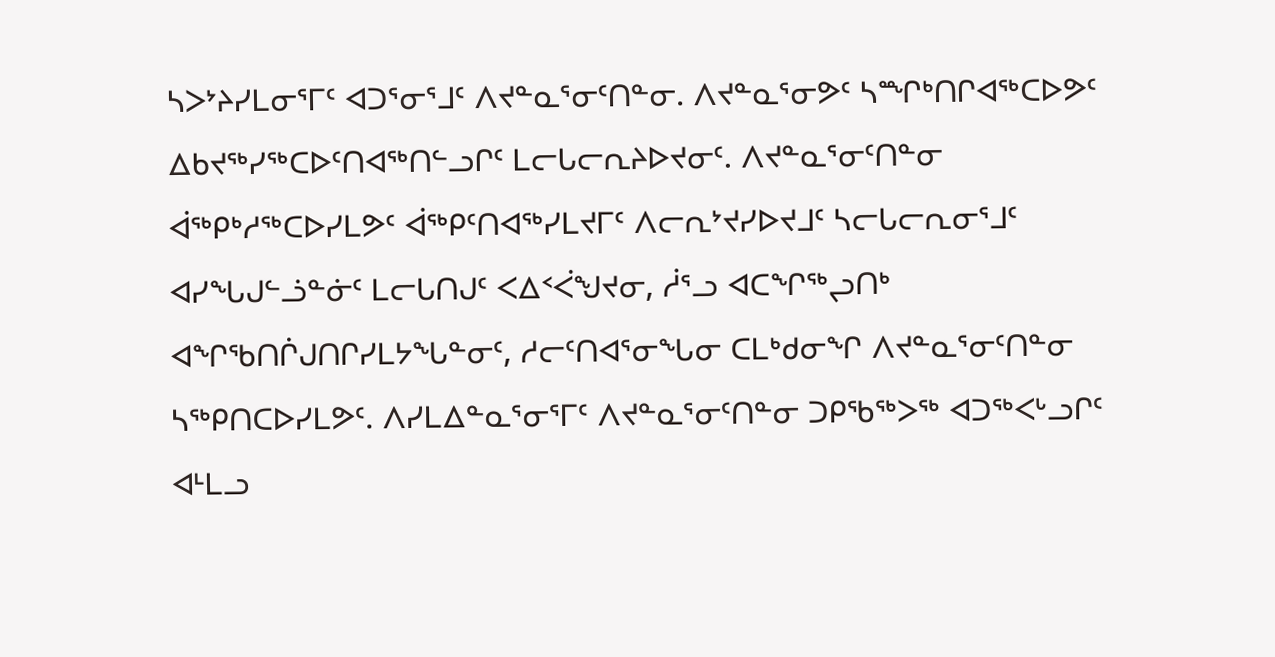ᓴᐳᔾᔨᓯᒪᓂᕐᒥᑦ ᐊᑐᕐᓂᕐᒧᑦ ᐱᔪᓐᓇᕐᓂᑦᑎᓐᓂ. ᐱᔪᓐᓇᕐᓂᕗᑦ ᓴᙱᒃᑎᒋᐊᖅᑕᐅᕗᑦ ᐃᑲᔪᖅᓯᖅᑕᐅᑦᑎᐊᖅᑎᓪᓗᒋᑦ ᒪᓕᒐᓕᕆᔨᐅᔪᓂᑦ. ᐱᔪᓐᓇᕐᓂᑦᑎᓐᓂ ᐋᖅᑭᒃᓱᖅᑕᐅᓯᒪᕗᑦ ᐋᖅᑭᑦᑎᐊᖅᓯᒪᔪᒥᑦ ᐱᓕᕆᔾᔪᓯᐅᔪᒧᑦ ᓴᓕᒐᓕᕆᓂᕐᒧᑦ ᐊᓯᖓᒍᓪᓘᓐᓃᑦ ᒪᓕᒐᑎᒍᑦ ᐸᐃᑉᐹᖑᔪᓂ, ᓲᕐᓗ ᐊᑕᖏᖅᖢᑎᒃ ᐊᖏᖃᑎᒌᒍᑎᒋᓯᒪᔭᖓᓐᓂᑦ, ᓱᓕᑦᑎᐊᕐᓂᖓᓂ ᑕᒪᒃᑯᓂᖏ ᐱᔪᓐᓇᕐᓂᑦᑎᓐᓂ ᓴᖅᑭᑎᑕᐅᓯᒪᕗᑦ. ᐱᓯᒪᐃᓐᓇᕐᓂᕐᒥᑦ ᐱᔪᓐᓇᕐᓂᑦᑎᓐᓂ ᑐᑭᖃᖅᐳᖅ ᐊᑐᖅᐸᒡᓗᒋᑦ ᐊᒻᒪᓗ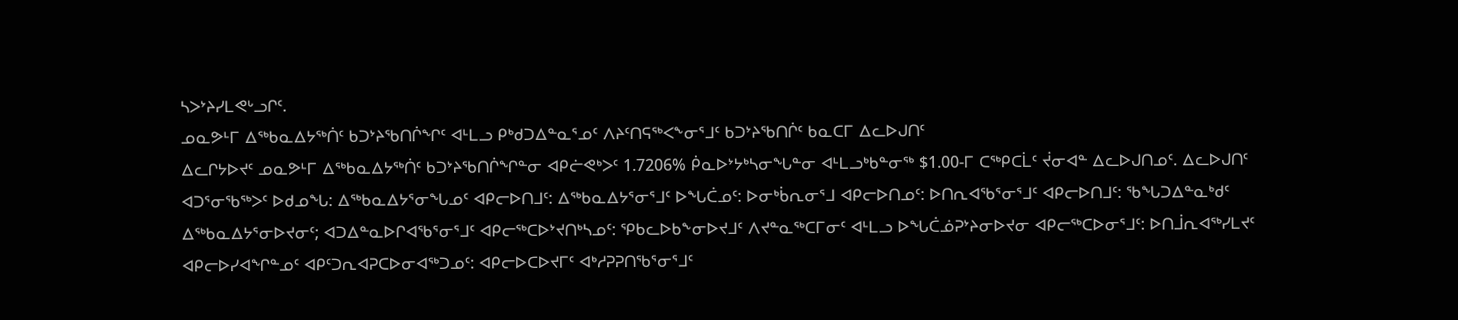ᓴᐳᔾᔨᓯᒪᕙᒡᓗᒋᑦ.
ᓄᓇᕗᒻᒥ ᐃᖅᑲᓇᐃᔭᖅᑏᑦ ᑲᑐᔾᔨᖃᑎᒌᖏᑦ ᐊᒻᒪᓗ ᑭᒃᑯᑐᐃᓐᓇᕐᓄᑦ ᐱᔨᑦᑎᕋᖅᐸᖕᓂᕐᒧᑦ ᑲᑐᔾᔨᖃᑎᒌᑦ ᑲᓇᑕᒥ ᐃᓚᐅᒍᑎᑦ
ᐃᓚᒋᔭᐅᔪᑦ ᓄᓇᕗᒻᒥ ᐃᖅᑲᓇᐃᔭᖅᑏᑦ ᑲᑐᔾᔨᖃᑎᒌᖏᓐᓂ ᐊᑭᓖᕙᒃᐳᑦ 1.7206% ᑮᓇᐅᔾᔭᒃᓴᓂᖓᓐᓂ ᐊᒻᒪᓗᒃᑲᓐᓂᖅ $1.00-ᒥ ᑕᖅᑭᑕᒫᑦ ᔫᓂᐊᓐ ᐃᓚᐅᒍᑎᓄᑦ. ᐃᓚᐅᒍᑎᑦ ᐊᑐᕐᓂᖃᖅᐳᑦ ᐅᑯᓄᖓ: ᐃᖅᑲᓇᐃᔭᕐᓂᖓᓄᑦ ᐊᑭᓕᐅᑎᒧᑦ: ᐃᖅᑲᓇᐃᔭᕐᓂᕐᒧᑦ ᐅᖓᑖᓄᑦ: ᐅᓂᒃᑳᕆᓂᕐᒧ ᐊᑭᓕᐅᑎᓄᑦ: ᐅᑎᕆᐊᖃᕐᓂᕐᒧᑦ ᐊᑭᓕᐅᑎᒧᑦ: ᖃᖓᑐᐃᓐᓇᒃᑯᑦ ᐃᖅᑲᓇᐃᔭᕐᓂᐅᔪᓂᑦ; ᐊᑐᐃᓐᓇᐅᒋᐊᖃᕐᓂᕐᒧᑦ ᐊᑭᓕᖅᑕᐅᔾᔪᑎᒃᓴᓄᑦ: ᕿᑲᓚᐅᑲᖕᓂᐅᔪᒧᑦ ᐱᔪᓐᓇᖅᑕᒥᓂᑦ ᐊᒻᒪᓗ ᐅᖓᑖᓅᕈᔾᔨᓂᐅᔪᓂ ᐊᑭᓕᖅᑕᐅᓂᕐᒧᑦ: ᐅᑎᒨᕆᐊᖅᓯᒪᔪᑦ ᐊᑭᓕᐅᓯᐊᖏᓐᓄᑦ ᐊᑭᑦᑐᕆᐊᕈᑕᐅᓂᐊᖅᑐᓄᑦ: ᐊᑭᓕᐅᑕᐅᔪᒥᑦ ᐊᒃᓱᕈᕈᑎᖃᕐᓂᕐᒧᑦ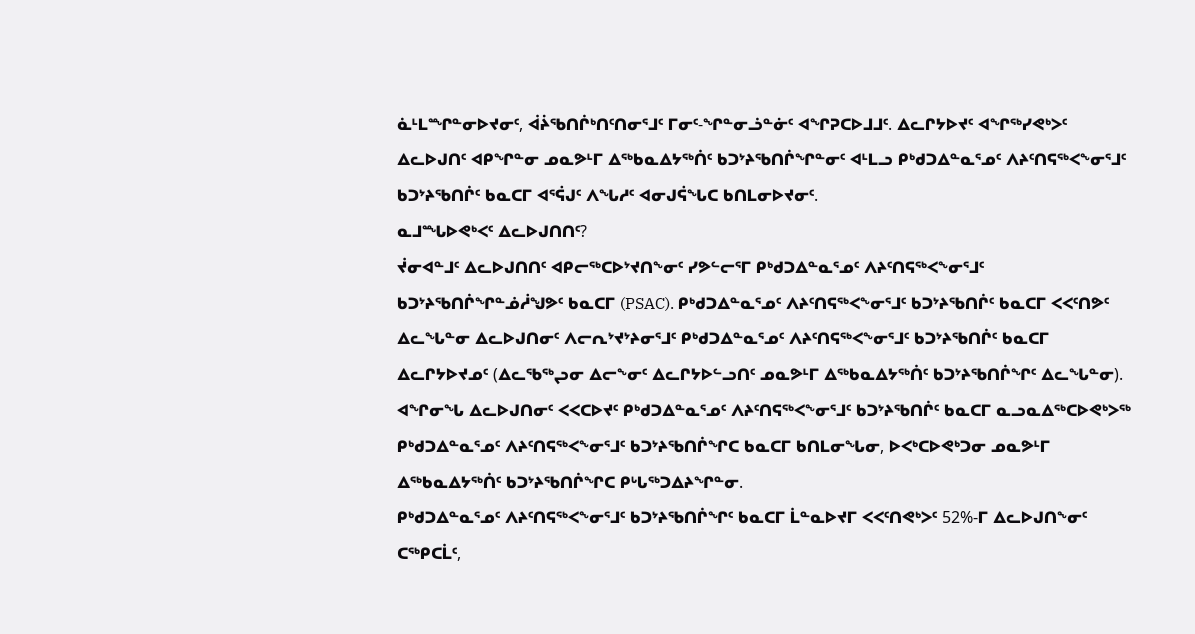ᓈᒻᒪᙱᓐᓂᐅᔪᓂᑦ, ᐋᔩᖃᑎᒌᒃᑎᑦᑎᓂᕐᒧᑦ ᒥᓂᑦ-ᖏᓐᓂᓘᓐᓃᑦ ᐊᖏᕈᑕᐅᒧᒧᑦ. ᐃᓚᒋᔭᐅᔪᑦ ᐊᖏᖅᓯᕙᒃᐳᑦ ᐃᓚᐅᒍᑎᑦ ᐊᑭᖏᓐᓂ ᓄᓇᕗᒻᒥ ᐃᖅᑲᓇᐃᔭᖅᑏᑦ ᑲᑐᔾᔨᖃᑎᒌᖏᓐᓂᑦ ᐊᒻᒪᓗ ᑭᒃᑯᑐᐃᓐᓇᕐᓄᑦ ᐱᔨᑦᑎᕋᖅᐸᖕᓂᕐᒧᑦ ᑲᑐᔾᔨᖃᑎᒌᑦ ᑲᓇᑕᒥ ᐊᕐᕌᒍᑦ ᐱᖓᓱᑦ ᐊᓂᒍᕌᖓᑕ ᑲᑎᒪᓂᐅᔪᓂᑦ.
ᓇᒧᙵᐅᕙᒃᐸᑦ ᐃᓚᐅᒍᑎᑎᑦ?
ᔫᓂᐊᓐᒧᑦ ᐃᓚᐅᒍᑎᑎᑦ ᐊᑭᓕᖅᑕᐅᔾᔪᑎᖕᓂᑦ ᓯᕗᓪᓕᕐᒥ ᑭᒃᑯᑐᐃᓐᓇᕐᓄᑦ ᐱᔨᑦᑎᕋᖅᐸᖕᓂᕐᒧᑦ ᑲᑐᔾᔨᖃᑎᒌᖏᓐᓅᓲᖑᕗᑦ ᑲᓇᑕᒥ (PSAC). ᑭᒃᑯᑐᐃᓐᓇᕐᓄᑦ ᐱᔨᑦᑎᕋᖅᐸᖕᓂᕐᒧᑦ ᑲᑐᔾᔨᖃᑎᒌᑦ ᑲᓇᑕᒥ ᐸᐸᑦᑎᕗᑦ ᐃᓚᖓᓐᓂ ᐃᓚᐅᒍᑎᓂᑦ ᐱᓕᕆᔾᔪᔾᔨᓂᕐᒧᑦ ᑭᒃᑯᑐᐃᓐᓇᕐᓄᑦ ᐱᔨᑦᑎᕋᖅᐸᖕᓂᕐᒧᑦ ᑲᑐᔾᔨᖃᑎᒌᑦ ᑲᓇᑕᒥ ᐃᓚᒋᔭᐅᔪᓄᑦ (ᐃᓚᖃᖅᖢᓂ ᐃᓕᖕᓂᑦ ᐃᓚᒋᔭᐅᓪᓗᑎᑦ ᓄᓇᕗᒻᒥ ᐃᖅᑲᓇᐃᔭᖅᑏᑦ ᑲᑐᔾᔨᖃᑎᒌᖏᑦ ᐃᓚᖓᓐᓂ). ᐊᖏᓂᖓ ᐃᓚᐅᒍᑎᓂᑦ ᐸᐸᑕᐅᔪᑦ ᑭᒃᑯᑐᐃᓐᓇᕐᓄᑦ ᐱᔨᑦᑎᕋᖅᐸᖕᓂᕐᒧᑦ ᑲᑐᔾᔨᖃᑎᒌᑦ ᑲᓇᑕᒥ ᓇᓗᓇᐃᖅᑕᐅᕙᒃᐳᖅ ᑭᒃᑯᑐᐃᓐᓇᕐᓄᑦ ᐱᔨᑦᑎᕋᖅᐸᖕᓂᕐᒧᑦ ᑲᑐᔾᔨᖃᑎᒌᖏᑕ ᑲᓇᑕᒥ ᑲᑎᒪᓂᖓᓂ, ᐅᐸᒃᑕᐅᕙᒃᑐᓂ ᓄᓇᕗᒻᒥ ᐃᖅᑲᓇᐃᔭᖅᑏᑦ ᑲᑐᔾᔨᖃᑎᒌᖏᑕ ᑭᒡᒐᖅᑐᐃᔨᖏᓐᓂ.
ᑭᒃᑯᑐᐃᓐᓇᕐᓄᑦ ᐱᔨᑦᑎᕋᖅᐸᖕᓂᕐᒧᑦ ᑲᑐᔾᔨᖃᑎᒌᖏᑦ ᑲᓇᑕᒥ ᒫᓐᓇᐅᔪᒥ ᐸᐸᑦᑎᕙᒃᐳᑦ 52%-ᒥ ᐃᓚᐅᒍᑎᖕᓂᑦ ᑕᖅᑭᑕᒫᑦ,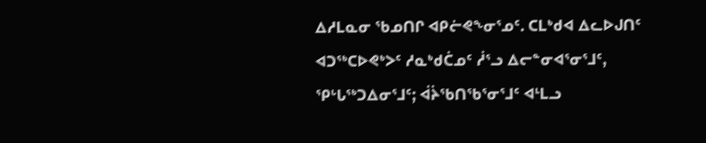ᐃᓱᒪᓇᓂ ᖃᓄᑎᒋ ᐊᑭᓖᕙᖕᓂᕐᓄᑦ. ᑕᒪᒃᑯᐊ ᐃᓚᐅᒍᑎᑦ ᐊᑐᖅᑕᐅᕙᒃᐳᑦ ᓱᓇᒃᑯᑖᓄᑦ ᓲᕐᓗ ᐃᓕᓐᓂᐊᕐᓂᕐᒧᑦ, ᕿᒡᒐᖅᑐᐃᓂᕐᒧᑦ; ᐋᔩᖃᑎᖃᕐᓂᕐᒧᑦ ᐊᒻᒪᓗ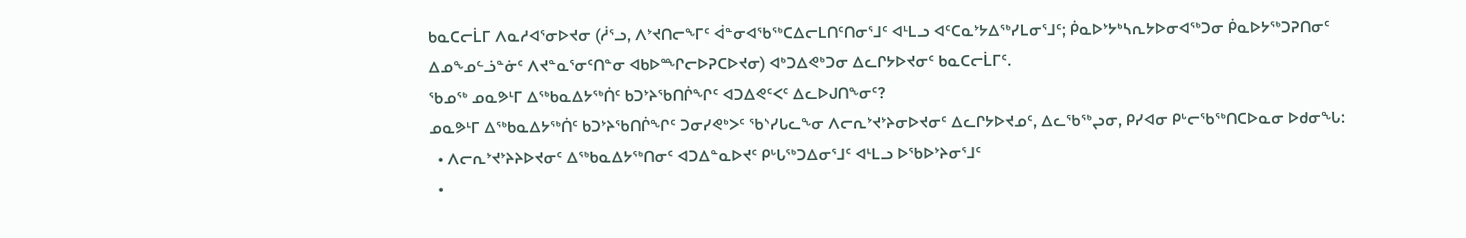ᑲᓇᑕᓕᒫᒥ ᐱᓇᓱᐊᕐᓂᐅᔪᓂ (ᓲᕐᓗ, ᐱᔾᔪᑎᓕᖕᒥᑦ ᐋᓐᓂᐊᖃᖅᑕᐃᓕᒪᑎᑦᑎᓂᕐᒧᑦ ᐊᒻᒪᓗ ᐊᑦᑕᓇᔾᔭᐃᖅᓯᒪᓂᕐᒧᑦ; ᑮᓇᐅᔾᔭᒃᓴᕆᔭᐅᓂᐊᖅᑐᓂ ᑮᓇᐅᔭᖅᑐᕈᑎᓂᑦ ᐃᓄᖕᓄᓪᓘᓐᓃᑦ ᐱᔪᓐᓇᕐᓂᑦᑎᓐᓂ ᐊᑲᐅᙱᓕᐅᕈᑕᐅᔪᓂ) ᐊᒃᑐᐃᕙᒃᑐᓂ ᐃᓚᒋᔭᐅᔪᓂᑦ ᑲᓇᑕᓕᒫᒥᑦ.
ᖃᓄᖅ ᓄᓇᕗᒻᒥ ᐃᖅᑲᓇᐃᔭᖅᑏᑦ ᑲᑐᔾᔨᖃᑎᒌᖏᑦ ᐊᑐᐃᕙᑦᐸᑦ ᐃᓚᐅᒍᑎᖕᓂᑦ?
ᓄᓇᕗᒻᒥ ᐃᖅᑲᓇᐃᔭᖅᑏᑦ ᑲᑐᔾᔨᖃᑎᒌᖏᑦ ᑐᓂᓯᕙᒃᐳᑦ ᖃᔅᓯᒐᓚᖕᓂ ᐱᓕᕆᔾᔪᔾᔨᓂᐅᔪᓂᑦ ᐃᓚᒋᔭᐅᔪᓄᑦ, ᐃᓚᖃᖅᖢᓂ, ᑭᓯᐊᓂ ᑭᒡᓕᖃᖅᑎᑕᐅᓇᓂ ᐅᑯᓂᖓ:
  • ᐱᓕᕆᔾᔪᔾᔨᔨᐅᔪᓂᑦ ᐃᖅᑲᓇᐃᔭᖅᑎᓂᑦ ᐊᑐᐃᓐᓇᐅᔪᑦ ᑭᒡᒐᖅᑐᐃᓂᕐᒧᑦ ᐊᒻᒪᓗ ᐅᖃᐅᔾᔨᓂᕐᒧᑦ
  •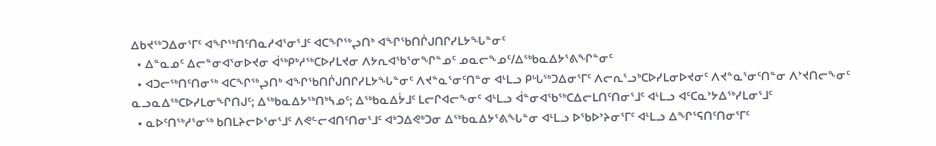ᐃᑲᔪᖅᑐᐃᓂᕐᒥᑦ ᐊᖏᖅᑎᑦᑎᓇᓱᐊᕐᓂᕐᒧᑦ ᐊᑕᖏᖅᖢᑎᒃ ᐊᖏᖃᑎᒌᒍᑎᒋᓯᒪᔭᖓᓐᓂᑦ
  • ᐃᓐᓇᓄᑦ ᐃᓕᓐᓂᐊᕐᓂᐅᔪᓂ ᐋᖅᑭᒃᓱᖅᑕᐅᓯᒪᔪᓂ ᐱᔭᕆᐊᖃᕐᓂᖏᓐᓄᑦ ᓄᓇᓕᖕᓄᑦ/ᐃᖅᑲᓇᐃᔭᕐᕕᖏᓐᓂᑦ
  • ᐊᑐᓕᖅᑎᑦᑎᓂᖅ ᐊᑕᖏᖅᖢᑎᒃ ᐊᖏᖃᑎᒌᒍᑎᒋᓯᒪᔭᖓᓐᓂᑦ ᐱᔪᓐᓇᕐᓂᑦᑎᓐᓂ ᐊᒻᒪᓗ ᑭᒡᒐᖅᑐᐃᓂᕐᒥᑦ ᐱᓕᕆᕐᓗᒃᑕᐅᓯᒪᓂᐅᔪᓂᑦ ᐱᔪᓐᓇᕐᓂᑦᑎᓐᓂ ᐱᔾᔪᑎᓕᖕᓂᑦ ᓇᓗᓇᐃᖅᑕᐅᓯᒪᓂᖏᑎᒍᑦ; ᐃᖅᑲᓇᐃᔭᖅᑎᒃᓴᓄᑦ; ᐃᖅᑲᓇᐃᔮᒧᑦ ᒪᓕᒋᐊᓕᖕᓂᑦ ᐊᒻᒪᓗ ᐋᓐᓂᐊᖃᖅᑕᐃᓕᒪᑎᑦᑎᓂᕐᒧᑦ ᐊᒻᒪᓗ ᐊᑦᑕᓇᔾᔭᐃᖅᓯᒪᓂᕐᒧᑦ
  • ᓇᐅᑦᑎᖅᓱᕐᓂᖅ ᑲᑎᒪᔨᓕᐅᕐᓂᕐᒧᑦ ᐱᕙᓪᓕᐊᑎᑦᑎᓂᕐᒧᑦ ᐊᒃᑐᐃᕙᒃᑐᓂ ᐃᖅᑲᓇᐃᔭᕐᕕᖓᓐᓂ ᐊᒻᒪᓗ ᐅᖃᐅᔾᔨᓂᕐᒥᑦ ᐊᒻᒪᓗ ᐃᖏᕐᕋᑎᑦᑎᓂᕐᒥᑦ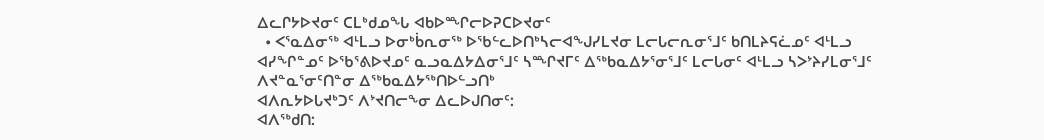ᐃᓚᒋᔭᐅᔪᓂᑦ ᑕᒪᒃᑯᓄᖓ ᐊᑲᐅᙱᓕᐅᕈᑕᐅᔪᓂᑦ
  • ᐸᕐᓇᐃᓂᖅ ᐊᒻᒪᓗ ᐅᓂᒃᑳᕆᓂᖅ ᐅᖃᓪᓚᐅᑎᒃᓴᓕᐊᖑᓯᒪᔪᓂ ᒪᓕᒐᓕᕆᓂᕐᒧᑦ ᑲᑎᒪᔨᕋᓛᓄᑦ ᐊᒻᒪᓗ ᐊᓯᖏᓐᓄᑦ ᐅᖃᕐᕕᐅᔪᓄᑦ ᓇᓗᓇᐃᔭᐃᓂᕐᒧᑦ ᓴᙱᔪᒥᑦ ᐃᖅᑲᓇᐃᔭᕐᓂᕐᒧᑦ ᒪᓕᒐᓂᑦ ᐊᒻᒪᓗ ᓴᐳᔾᔨᓯᒪᓂᕐᒧᑦ ᐱᔪᓐᓇᕐᓂᑦᑎᓐᓂ ᐃᖅᑲᓇᐃᔭᖅᑎᐅᓪᓗᑎᒃ
ᐊᐱᕆᔭᐅᒐᔪᒃᑐᑦ ᐱᔾᔪᑎᓕᖕᓂ ᐃᓚᐅᒍᑎᓂᑦ:
ᐊᐱᖅᑯᑎ: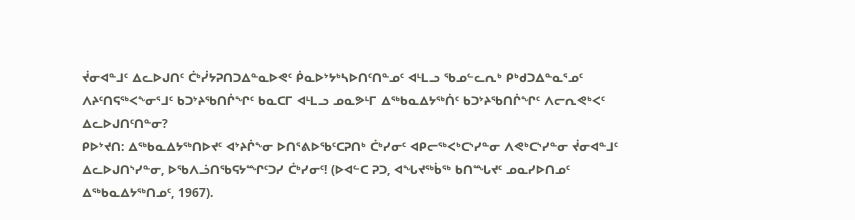ᔫᓂᐊᓐᒧᑦ ᐃᓚᐅᒍᑎᑦ ᑖᒃᓰᔭᕈᑎᑐᐃᓐᓇᐅᕙᑦ ᑮᓇᐅᔾᔭᒃᓴᐅᑎᑦᑎᓐᓄᑦ ᐊᒻᒪᓗ ᖃᓄᓪᓚᕆᒃ ᑭᒃᑯᑐᐃᓐᓇᕐᓄᑦ ᐱᔨᑦᑎᕋᖅᐸᖕᓂᕐᒧᑦ ᑲᑐᔾᔨᖃᑎᒌᖏᑦ ᑲᓇᑕᒥ ᐊᒻᒪᓗ ᓄᓇᕗᒻᒥ ᐃᖅᑲᓇᐃᔭᖅᑏᑦ ᑲᑐᔾᔨᖃᑎᒌᖏᑦ ᐱᓕᕆᕙᒃᐸᑦ ᐃᓚᐅᒍᑎᑦᑎᓐᓂ?
ᑭᐅᔾᔪᑎ: ᐃᖅᑲᓇᐃᔭᖅᑎᐅᔪᑦ ᐊᔾᔨᒌᖕᓂ ᐅᑎᕐᕕᐅᖃᑦᑕᕈᑎᒃ ᑖᒃᓯᓂᑦ ᐊᑭᓕᖅᐸᒃᑕᔅᓯᓐᓂ ᐱᕙᒃᑕᔅᓯᓐᓂ ᔫᓂᐊᓐᒧᑦ ᐃᓚᐅᒍᑎᔅᓯᓐᓂ, ᐅᖃᐱᓘᑎᖃᕋᔭᙱᑦᑐᓯ ᑖᒃᓯᓂᑦ! (ᐅᐊᓪᑕ ᕈᑐ, ᐊᖓᔪᖅᑳᖅ ᑲᑎᙵᔪᑦ ᓄᓇᓯᐅᑎᓄᑦ ᐃᖅᑲᓇᐃᔭᖅᑎᓄᑦ, 1967).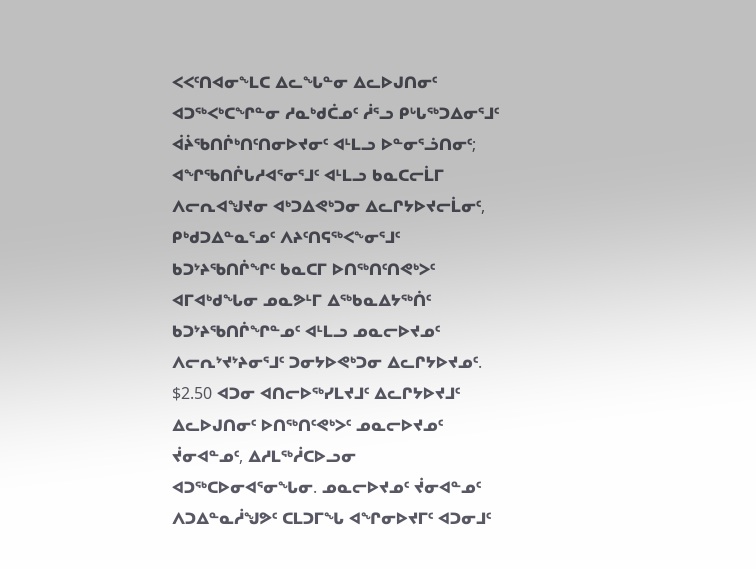ᐸᐸᑦᑎᐊᓂᖕᒪᑕ ᐃᓚᖓᓐᓂ ᐃᓚᐅᒍᑎᓂᑦ ᐊᑐᖅᐸᒃᑕᖏᓐᓂ ᓱᓇᒃᑯᑖᓄᑦ ᓲᕐᓗ ᑭᒡᒐᖅᑐᐃᓂᕐᒧᑦ ᐋᔩᖃᑎᒌᒃᑎᑦᑎᓂᐅᔪᓂᑦ ᐊᒻᒪᓗ ᐅᓐᓂᕐᓘᑎᓂᑦ; ᐊᖏᖃᑎᒌᒐᓱᐊᕐᓂᕐᒧᑦ ᐊᒻᒪᓗ ᑲᓇᑕᓕᒫᒥ ᐱᓕᕆᐊᖑᔪᓂ ᐊᒃᑐᐃᕙᒃᑐᓂ ᐃᓚᒋᔭᐅᔪᓕᒫᓂᑦ, ᑭᒃᑯᑐᐃᓐᓇᕐᓄᑦ ᐱᔨᑦᑎᕋᖅᐸᖕᓂᕐᒧᑦ ᑲᑐᔾᔨᖃᑎᒌᖏᑦ ᑲᓇᑕᒥ ᐅᑎᖅᑎᑦᑎᕙᒃᐳᑦ ᐊᒥᐊᒃᑯᖓᓂ ᓄᓇᕗᒻᒥ ᐃᖅᑲᓇᐃᔭᖅᑏᑦ ᑲᑐᔾᔨᖃᑎᒌᖏᓐᓄᑦ ᐊᒻᒪᓗ ᓄᓇᓕᐅᔪᓄᑦ ᐱᓕᕆᔾᔪᔾᔨᓂᕐᒧᑦ ᑐᓂᔭᐅᕙᒃᑐᓂ ᐃᓚᒋᔭᐅᔪᓄᑦ.
$2.50 ᐊᑐᓂ ᐊᑎᓕᐅᖅᓯᒪᔪᒧᑦ ᐃᓚᒋᔭᐅᔪᒧᑦ ᐃᓚᐅᒍᑎᓂᑦ ᐅᑎᖅᑎᑦᕙᒃᐳᑦ ᓄᓇᓕᐅᔪᓄᑦ ᔫᓂᐊᓐᓄᑦ, ᐃᓱᒪᖅᓲᑕᐅᓗᓂ ᐊᑐᖅᑕᐅᓂᐊᕐᓂᖓᓂ. ᓄᓇᓕᐅᔪᓄᑦ ᔫᓂᐊᓐᓄᑦ ᐱᑐᐃᓐᓇᓲᖑᕗᑦ ᑕᒪᑐᒥᖓ ᐊᖏᓂᐅᔪᒥᑦ ᐊᑐᓂᒧᑦ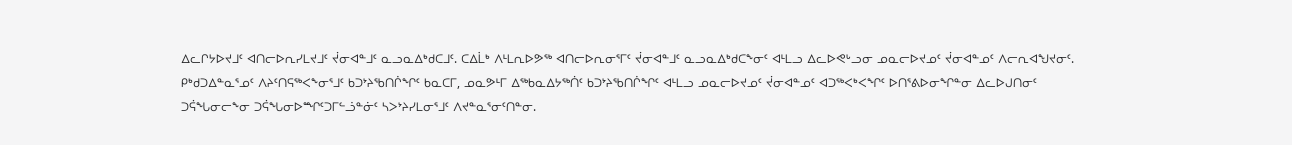ᐃᓚᒋᔭᐅᔪᒧᑦ ᐊᑎᓕᐅᕆᓯᒪᔪᒧᑦ ᔫᓂᐊᓐᒧᑦ ᓇᓗᓇᐃᒃᑯᑕᒧᑦ. ᑕᐃᒫᒃ ᐱᒻᒪᕆᐅᕗᖅ ᐊᑎᓕᐅᕆᓂᕐᒥᑦ ᔫᓂᐊᓐᒧᑦ ᓇᓗᓇᐃᒃᑯᑕᖕᓂᑦ ᐊᒻᒪᓗ ᐃᓚᐅᕙᒡᓗᓂ ᓄᓇᓕᐅᔪᓄᑦ ᔫᓂᐊᓐᓄᑦ ᐱᓕᕆᐊᖑᔪᓂᑦ.
ᑭᒃᑯᑐᐃᓐᓇᕐᓄᑦ ᐱᔨᑦᑎᕋᖅᐸᖕᓂᕐᒧᑦ ᑲᑐᔾᔨᖃᑎᒌᖏᑦ ᑲᓇᑕᒥ, ᓄᓇᕗᒻᒥ ᐃᖅᑲᓇᐃᔭᖅᑏᑦ ᑲᑐᔾᔨᖃᑎᒌᖏᑦ ᐊᒻᒪᓗ ᓄᓇᓕᐅᔪᓄᑦ ᔫᓂᐊᓐᓄᑦ ᐊᑐᖅᐸᒃᐸᖏᑦ ᐅᑎᕐᕕᐅᓂᖏᓐᓂ ᐃᓚᐅᒍᑎᓂᑦ ᑐᕌᖓᓂᓕᖕᓂ ᑐᕌᖓᓂᐅᙱᑦᑐᒥᓪᓘᓐᓃᑦ ᓴᐳᔾᔨᓯᒪᓂᕐᒧᑦ ᐱᔪᓐᓇᕐᓂᑦᑎᓐᓂ.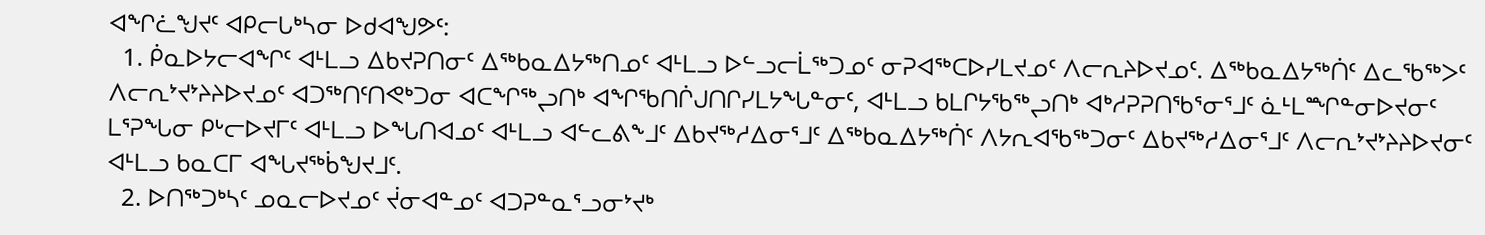ᐊᖏᓛᖑᔪᑦ ᐊᑭᓕᒐᒃᓴᓂ ᐅᑯᐊᖑᕗᑦ:
  1. ᑮᓇᐅᔭᓕᐊᖏᑦ ᐊᒻᒪᓗ ᐃᑲᔪᕈᑎᓂᑦ ᐃᖅᑲᓇᐃᔭᖅᑎᓄᑦ ᐊᒻᒪᓗ ᐅᓪᓗᓕᒫᖅᑐᓄᑦ ᓂᕈᐊᖅᑕᐅᓯᒪᔪᓄᑦ ᐱᓕᕆᔨᐅᔪᓄᑦ. ᐃᖅᑲᓇᐃᔭᖅᑏᑦ ᐃᓚᖃᖅᐳᑦ ᐱᓕᕆᔾᔪᔾᔨᔨᐅᔪᓄᑦ ᐊᑐᖅᑎᑦᑎᕙᒃᑐᓂ ᐊᑕᖏᖅᖢᑎᒃ ᐊᖏᖃᑎᒌᒍᑎᒋᓯᒪᔭᖓᓐᓂᑦ, ᐊᒻᒪᓗ ᑲᒪᒋᔭᖃᖅᖢᑎᒃ ᐊᒃᓱᕈᕈᑎᖃᕐᓂᕐᒧᑦ ᓈᒻᒪᙱᓐᓂᐅᔪᓂᑦ ᒪᕐᕈᖓᓂ ᑭᒡᓕᐅᔪᒥᑦ ᐊᒻᒪᓗ ᐅᖓᑎᐊᓄᑦ ᐊᒻᒪᓗ ᐊᓪᓚᕕᖕᒧᑦ ᐃᑲᔪᖅᓱᐃᓂᕐᒧᑦ ᐃᖅᑲᓇᐃᔭᖅᑏᑦ ᐱᔭᕆᐊᖃᖅᑐᓂᑦ ᐃᑲᔪᖅᓱᐃᓂᕐᒧᑦ ᐱᓕᕆᔾᔪᔾᔨᔨᐅᔪᓂᑦ ᐊᒻᒪᓗ ᑲᓇᑕᒥ ᐊᖓᔪᖅᑳᖑᔪᒧᑦ.
  2. ᐅᑎᖅᑐᒃᓴᑦ ᓄᓇᓕᐅᔪᓄᑦ ᔫᓂᐊᓐᓄᑦ ᐊᑐᕈᓐᓇᕐᓗᓂᔾᔪᒃ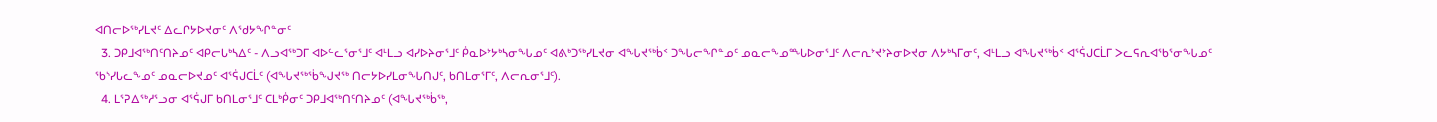ᐊᑎᓕᐅᖅᓯᒪᔪᑦ ᐃᓚᒋᔭᐅᔪᓂᑦ ᐱᖁᔭᖏᓐᓂᑦ
  3. ᑐᑭᒧᐊᖅᑎᑦᑎᔨᓄᑦ ᐊᑭᓕᒐᒃᓴᐃᑦ - ᐱᓗᐊᖅᑐᒥ ᐊᐅᓪᓚᕐᓂᕐᒧᑦ ᐊᒻᒪᓗ ᐊᓯᐅᔨᓂᕐᒧᑦ ᑮᓇᐅᔾᔭᒃᓴᓂᖓᓄᑦ ᐊᕕᒃᑐᖅᓯᒪᔪᓂ ᐊᖓᔪᖅᑳᑉ ᑐᖓᓕᖏᓐᓄᑦ ᓄᓇᓕᖕᓄᙵᐅᓂᕐᒧᑦ ᐱᓕᕆᔾᔪᔾᔨᓂᐅᔪᓂ ᐱᔭᒃᓴᒥᓂᑦ, ᐊᒻᒪᓗ ᐊᖓᔪᖅᑳᑉ ᐊᕐᕌᒍᑕᒫᒥ ᐳᓚᕋᕆᐊᖃᕐᓂᖓᓄᑦ ᖃᔅᓯᒐᓚᖕᓄᑦ ᓄᓇᓕᐅᔪᓄᑦ ᐊᕐᕌᒍᑕᒫᑦ (ᐊᖓᔪᖅᖄᖑᔪᖅ ᑎᓕᔭᐅᓯᒪᓂᖓᑎᒍᑦ, ᑲᑎᒪᓂᕐᒥᑦ, ᐱᓕᕆᓂᕐᒧᑦ).
  4. ᒪᕐᕈᐃᖅᓱᕐᓗᓂ ᐊᕐᕌᒍᒥ ᑲᑎᒪᓂᕐᒧᑦ ᑕᒪᒃᑮᓂᑦ ᑐᑭᒧᐊᖅᑎᑦᑎᔨᓄᑦ (ᐊᖓᔪᖅᑳᖅ,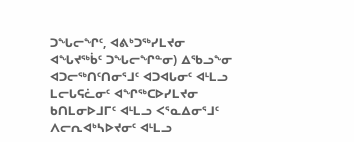ᑐᖓᓕᖏᑦ, ᐊᕕᒃᑐᖅᓯᒪᔪᓂ ᐊᖓᔪᖅᑳᑦ ᑐᖓᓕᖏᓐᓂ) ᐃᖃᓗᖕᓂ ᐊᑐᓕᖅᑎᑦᑎᓂᕐᒧᑦ ᐊᑐᐊᒐᓂᑦ ᐊᒻᒪᓗ ᒪᓕᒐᕋᓛᓂᑦ ᐊᖏᖅᑕᐅᓯᒪᔪᓂ ᑲᑎᒪᓂᐅᒧᒥᑦ ᐊᒻᒪᓗ ᐸᕐᓇᐃᓂᕐᒧᑦ ᐱᓕᕆᐊᒃᓴᐅᔪᓂᑦ ᐊᒻᒪᓗ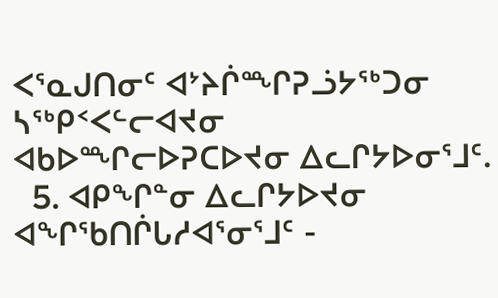ᐸᕐᓇᒍᑎᓂᑦ ᐊᔾᔨᒌᙱᕈᓘᔭᖅᑐᓂ ᓴᖅᑭᑉᐸᓪᓕᐊᔪᓂ ᐊᑲᐅᙱᓕᐅᕈᑕᐅᔪᓂ ᐃᓚᒋᔭᐅᓂᕐᒧᑦ.
  5. ᐊᑭᖏᓐᓂ ᐃᓚᒋᔭᐅᔪᓂ ᐊᖏᖃᑎᒌᒐᓱᐊᕐᓂᕐᒧᑦ -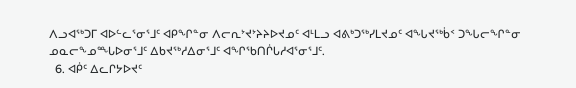ᐱᓗᐊᖅᑐᒥ ᐊᐅᓪᓚᕐᓂᕐᒧᑦ ᐊᑭᖏᓐᓂ ᐱᓕᕆᔾᔪᔾᔨᔨᐅᔪᓄᑦ ᐊᒻᒪᓗ ᐊᕕᒃᑐᖅᓯᒪᔪᓄᑦ ᐊᖓᔪᖅᑳᑉ ᑐᖓᓕᖏᓐᓂ ᓄᓇᓕᖕᓄᙵᐅᓂᕐᒧᑦ ᐃᑲᔪᖅᓱᐃᓂᕐᒧᑦ ᐊᖏᖃᑎᒌᒐᓱᐊᕐᓂᕐᒧᑦ.
  6. ᐊᑮᑦ ᐃᓚᒋᔭᐅᔪᑦ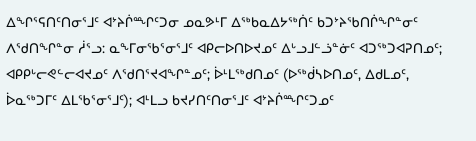ᐃᖏᕐᕋᑎᑦᑎᓂᕐᒧᑦ ᐊᔾᔨᒌᙱᑦᑐᓂ ᓄᓇᕗᒻᒥ ᐃᖅᑲᓇᐃᔭᖅᑏᑦ ᑲᑐᔾᔨᖃᑎᒌᖏᓐᓂᑦ ᐱᖁᑎᖏᓐᓂ ᓲᕐᓗ: ᓇᖕᒥᓂᖃᕐᓂᕐᒧᑦ ᐊᑭᓕᐅᑎᐅᔪᓄᑦ ᐃᒡᓗᒧᓪᓘᓐᓃᑦ ᐊᑐᖅᑐᐊᕈᑎᓄᑦ; ᐊᑭᑭᒡᓕᕙᓪᓕᐊᔪᓄᑦ ᐱᖁᑎᕐᔪᐊᖏᓐᓄᑦ; ᐆᒻᒪᖅᑯᑎᓄᑦ (ᐅᖅᑰᓴᐅᑎᓄᑦ, ᐃᑯᒪᓄᑦ, ᐆᓇᖅᑐᒥᑦ ᐃᒪᖃᕐᓂᕐᒧᑦ); ᐊᒻᒪᓗ ᑲᔪᓯᑎᑦᑎᓂᕐᒧᑦ ᐊᔾᔨᒌᙱᑦᑐᓄᑦ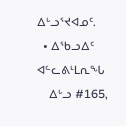ᐃᒡᓗᕐᔪᐊᓄᑦ.
  • ᐃᖃᓗᐃᑦ ᐊᓪᓚᕕᒻᒪᕆᖓ
    ᐃᒡᓗ #165,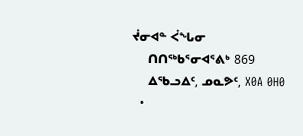ᔫᓂᐊᓐ ᐹᖓᓂ
    ᑎᑎᖅᑲᕐᓂᐊᕐᕕᒃ 869
    ᐃᖃᓗᐃᑦ, ᓄᓇᕗᑦ, X0A 0H0
  •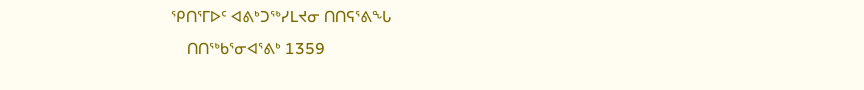ᕿᑎᕐᒥᐅᑦ ᐊᕕᒃᑐᖅᓯᒪᔪᓂ ᑎᑎᕋᕐᕕᖓ
    ᑎᑎᖅᑲᕐᓂᐊᕐᕕᒃ 1359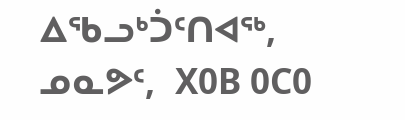ᐃᖃᓗᒃᑑᑦᑎᐊᖅ, ᓄᓇᕗᑦ,  X0B 0C0